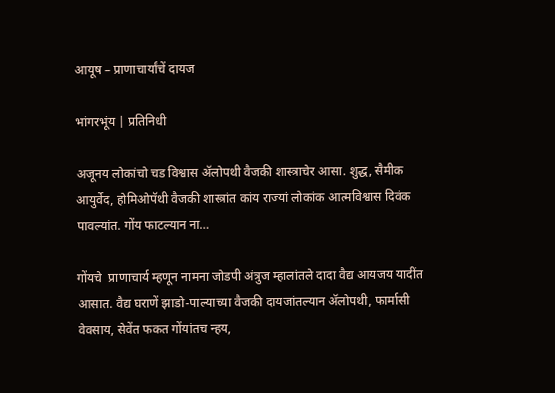आयूष – प्राणाचार्यांचें दायज

भांगरभूंय | प्रतिनिधी

अजूनय लोकांचो चड विश्वास ॲलोपथी वैजकी शास्त्राचेर आसा. शुद्ध, सैमीक आयुर्वेद, होमिओपॅथी वैजकी शास्त्रांत कांय राज्यां लोकांक आत्मविश्वास दिवंक पावल्यांत. गोंय फाटल्यान ना…

गोंयचे  प्राणाचार्य म्हणून नामना जोडपी अंत्रुज म्हालांतले दादा वैद्य आयजय यादींत आसात. वैद्य घराणें झाडो-पाल्याच्या वैजकी दायजांतल्यान ॲलोपथी, फार्मासी  वेवसाय, सेवेंत फकत गोंयांतच न्हय,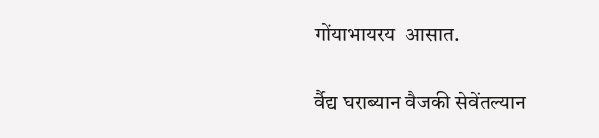गोंयाभायरय  आसात.

र्वैद्य घराब्यान वैजकी सेवेंतल्यान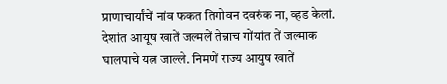प्राणाचार्यांचें नांव फकत तिगोवन दवरुंक ना, व्हड केलां. देशांत आयूष खातें जल्मलें तेन्नाच गोंयांत तें जल्माक घालपाचे यत्न जाल्ले. निमणें राज्य आयुष खातें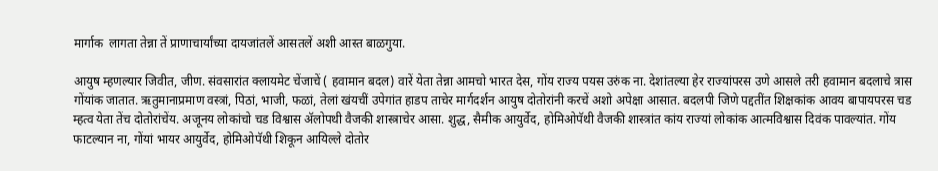मार्गाक  लागता तेन्ना तें प्राणाचार्यांच्या दायजांतलें आसतलें अशी आस्त बाळगुया.

आयुष म्हणल्यार जिवीत, जीण. संवसारांत क्लायमेट चेंजाचें ( हवामान बदल) वारें येता तेन्ना आमचो भारत देस, गोंय राज्य पयस उरुंक ना. देशांतल्या हेर राज्यांपरस उणे आसले तरी हवामान बदलाचे त्रास गोंयांक जातात. ऋतुमानाप्रमाण वस्त्रां, पिठां, भाजी, फळां, तेलां खंयचीं उपेगांत हाडप ताचेर मार्गदर्शन आयुष दोतोरांनी करचें अशो अपेक्षा आसात. बदलपी जिणे पद्दतींत शिक्षकांक आवय बापायपरस चड म्हत्व येता तेंच दोतोरांचेंय. अजूनय लोकांचो चड विश्वास ॲलोपथी वैजकी शास्त्राचेर आसा. शुद्ध, सैमीक आयुर्वेद, होमिओपॅथी वैजकी शास्त्रांत कांय राज्यां लोकांक आत्मविश्वास दिवंक पावल्यांत. गोंय फाटल्यान ना, गोंयां भायर आयुर्वेद, होमिओपॅथी शिकून आयिल्ले दोतोर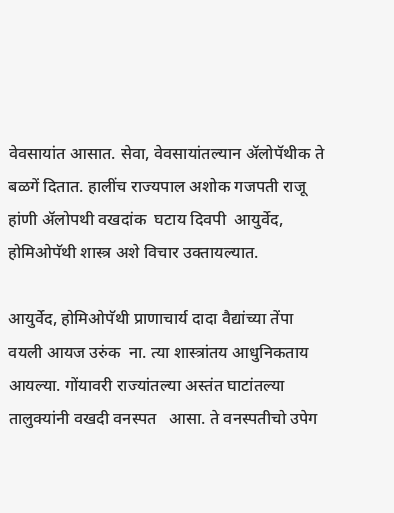वेवसायांत आसात. सेवा, वेवसायांतल्यान ॲलोपॅथीक ते बळगें दितात. हालींच राज्यपाल अशोक गजपती राजू हांणी ॲलोपथी वखदांक  घटाय दिवपी  आयुर्वेद, होमिओपॅथी शास्त्र अशे विचार उक्तायल्यात.

आयुर्वेद, होमिओपॅथी प्राणाचार्य दादा वैद्यांच्या तेंपा वयली आयज उरुंक  ना. त्या शास्त्रांतय आधुनिकताय आयल्या. गोंयावरी राज्यांतल्या अस्तंत घाटांतल्या तालुक्यांनी वखदी वनस्पत   आसा. ते वनस्पतीचो उपेग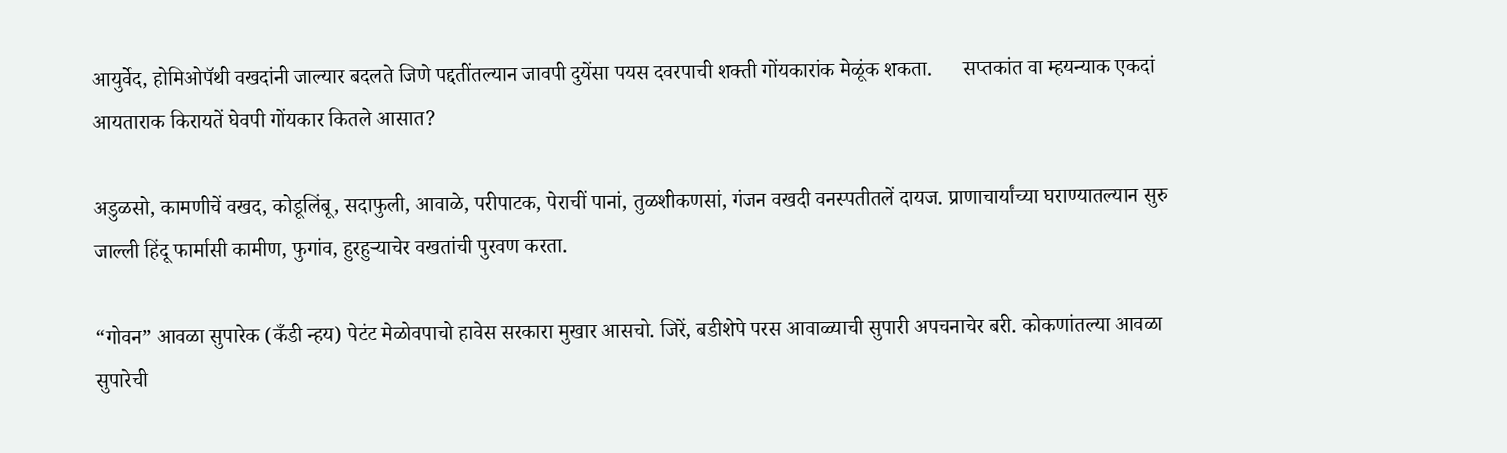आयुर्वेद, होमिओपॅथी वखदांनी जाल्यार बदलते जिणे पद्दतींतल्यान जावपी दुयेंसा पयस दवरपाची शक्ती गोंयकारांक मेळूंक शकता.      सप्तकांत वा म्हयन्याक एकदां आयताराक किरायतें घेवपी गोंयकार कितले आसात?

अडुळसो, कामणीचें वखद, कोडूलिंबू, सदाफुली, आवाळे, परीपाटक, पेराचीं पानां, तुळशीकणसां, गंजन वखदी वनस्पतीतलें दायज. प्राणाचार्यांच्या घराण्यातल्यान सुरु जाल्ली हिंदू फार्मासी कामीण, फुगांव, हुरहुऱ्याचेर वखतांची पुरवण करता.

“गोवन” आवळा सुपारेक (कँडी न्हय) पेटंट मेळोवपाचो हावेस सरकारा मुखार आसचो. जिरें, बडीशेपे परस आवाळ्याची सुपारी अपचनाचेर बरी. कोकणांतल्या आवळा सुपारेची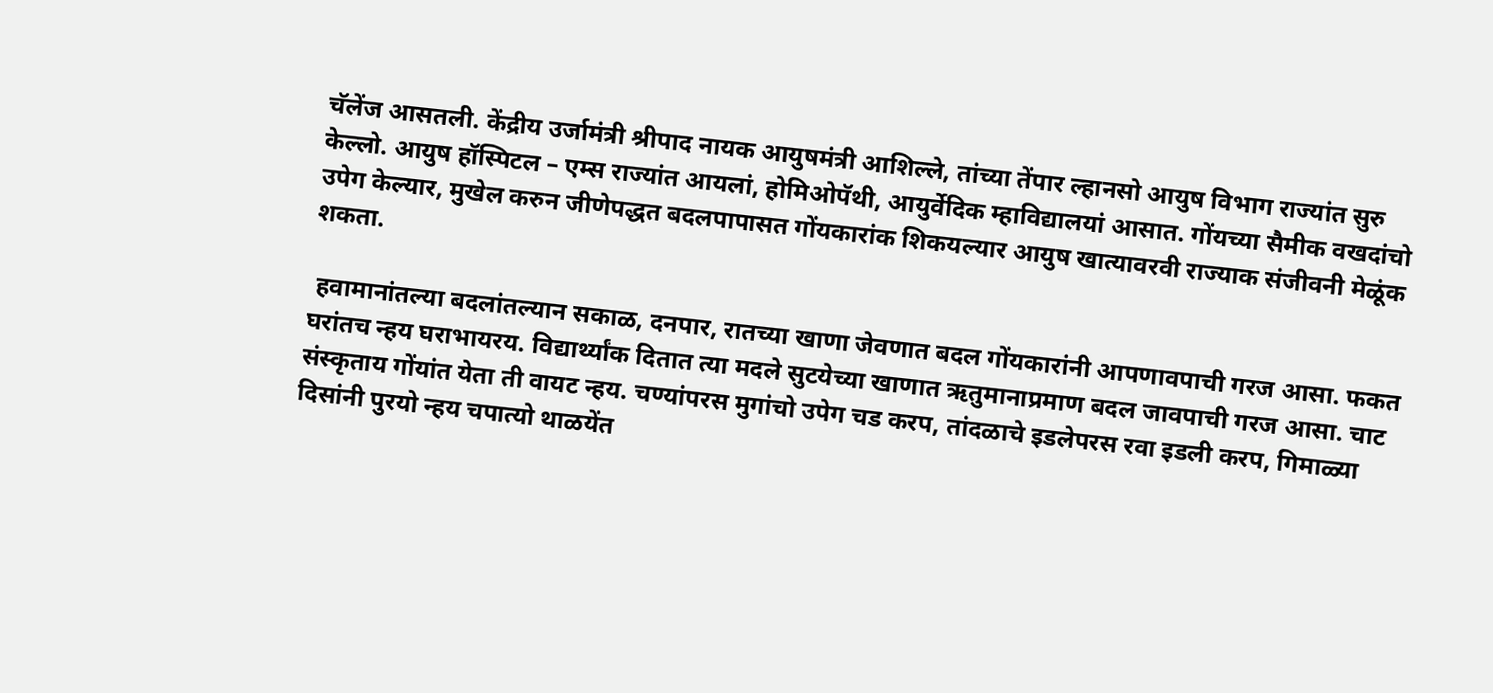चॅलेंज आसतली. केंद्रीय उर्जामंत्री श्रीपाद नायक आयुषमंत्री आशिल्ले, तांच्या तेंपार ल्हानसो आयुष विभाग राज्यांत सुरु केल्लो. आयुष हॉस्पिटल – एम्स राज्यांत आयलां, होमिओपॅथी, आयुर्वेदिक म्हाविद्यालयां आसात. गोंयच्या सैमीक वखदांचो उपेग केल्यार, मुखेल करुन जीणेपद्धत बदलपापासत गोंयकारांक शिकयल्यार आयुष खात्यावरवी राज्याक संजीवनी मेळूंक शकता.

 हवामानांतल्या बदलांतल्यान सकाळ, दनपार, रातच्या खाणा जेवणात बदल गोंयकारांनी आपणावपाची गरज आसा. फकत घरांतच न्हय घराभायरय. विद्यार्थ्यांक दितात त्या मदले सुटयेच्या खाणात ऋतुमानाप्रमाण बदल जावपाची गरज आसा. चाट संस्कृताय गोंयांत येता ती वायट न्हय. चण्यांपरस मुगांचो उपेग चड करप, तांदळाचे इडलेपरस रवा इडली करप, गिमाळ्या दिसांनी पुरयो न्हय चपात्यो थाळयेंत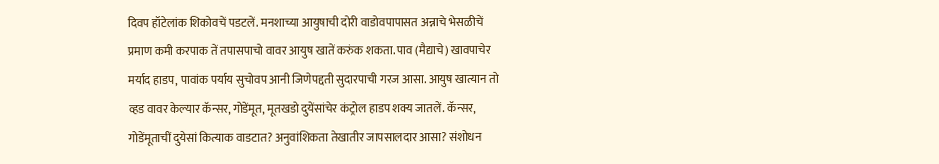दिवप हॉटेलांक शिकोवचें पडटलें. मनशाच्या आयुषाची दोरी वाडोवपापासत अन्नाचे भेसळीचें प्रमाण कमी करपाक तें तपासपाचो वावर आयुष खातें करुंक शकता. पाव (मैद्याचे) खावपाचेर मर्याद हाडप, पावांक पर्याय सुचोवप आनी जिणेपद्दती सुदारपाची गरज आसा. आयुष खात्यान तो व्हड वावर केल्यार कॅन्सर, गोडेंमूत, मूतखडो दुयेंसांचेर कंट्रोल हाडप शक्य जातलें. कॅन्सर, गोडेंमूताचीं दुयेसां कित्याक वाडटात? अनुवांशिकता तेखातीर जापसालदार आसा? संशोधन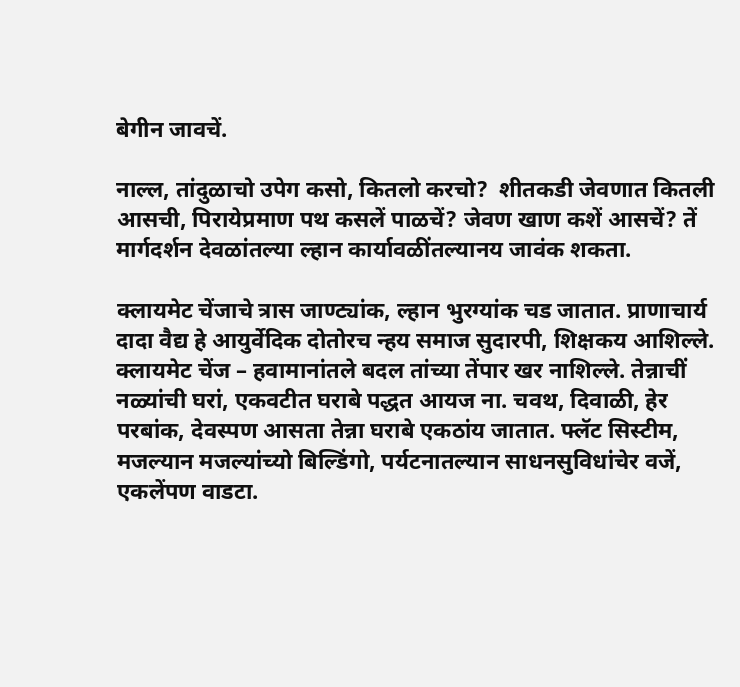बेगीन जावचें.

नाल्ल, तांदुळाचो उपेग कसो, कितलो करचो?  शीतकडी जेवणात कितली आसची, पिरायेप्रमाण पथ कसलें पाळचें? जेवण खाण कशें आसचें? तें मार्गदर्शन देवळांतल्या ल्हान कार्यावळींतल्यानय जावंक शकता.

क्लायमेट चेंजाचे त्रास जाण्ट्यांक, ल्हान भुरग्यांक चड जातात. प्राणाचार्य दादा वैद्य हे आयुर्वेदिक दोतोरच न्हय समाज सुदारपी, शिक्षकय आशिल्ले. क्लायमेट चेंज – हवामानांतले बदल तांच्या तेंपार खर नाशिल्ले. तेन्नाचीं नळ्यांची घरां, एकवटीत घराबे पद्धत आयज ना. चवथ, दिवाळी, हेर परबांक, देवस्पण आसता तेन्ना घराबे एकठांय जातात. फ्लॅट सिस्टीम, मजल्यान मजल्यांच्यो बिल्डिंगो, पर्यटनातल्यान साधनसुविधांचेर वजें, एकलेंपण वाडटा.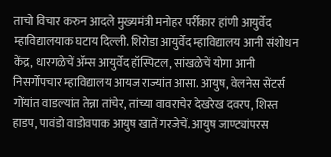ताचो विचार करुन आदले मुख्यमंत्री मनोहर पर्रीकार हांणी आयुर्वेद म्हाविद्यालयाक घटाय दिल्ली. शिरोडा आयुर्वेद म्हाविद्यालय आनी संशोधन केंद्र, धारगळेचें ॲम्स आयुर्वेद हॉस्पिटल, सांखळेचें योगा आनी निसर्गोपचार म्हाविद्यालय आयज राज्यांत आसा. आयुष, वेलनेस सेंटर्स गोंयांत वाडल्यांत तेन्ना तांचेर, तांच्या वावराचेर देखरेख दवरप, शिस्त हाडप, पावंडो वाडोवपाक आयुष खातें गरजेचें. आयुष जाण्ट्यांपरस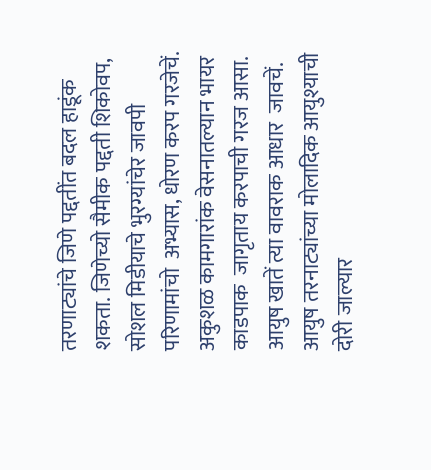तरणाट्यांचे जिणे पद्दतींत बदल हाडूंक शकता. जिणेच्यो सैमीक पद्दती शिकोवप, सोशल मिडीयाचे भुरग्यांचेर जावपी परिणामांचो  अभ्यास, धोरण करप गरजेचें. अकुशळ कामगारांक वेसनातल्यान भायर काडपाक  जागृताय करपाची गरज आसा. आयुष खातें त्या वावराक आधार  जावचें. आयुष तरनाट्यांच्या मोलादिक आयुश्याची दोरी जाल्यार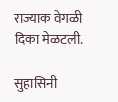राज्याक वेगळी दिका मेळटली.

सुहासिनी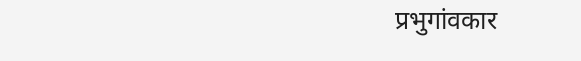प्रभुगांवकार